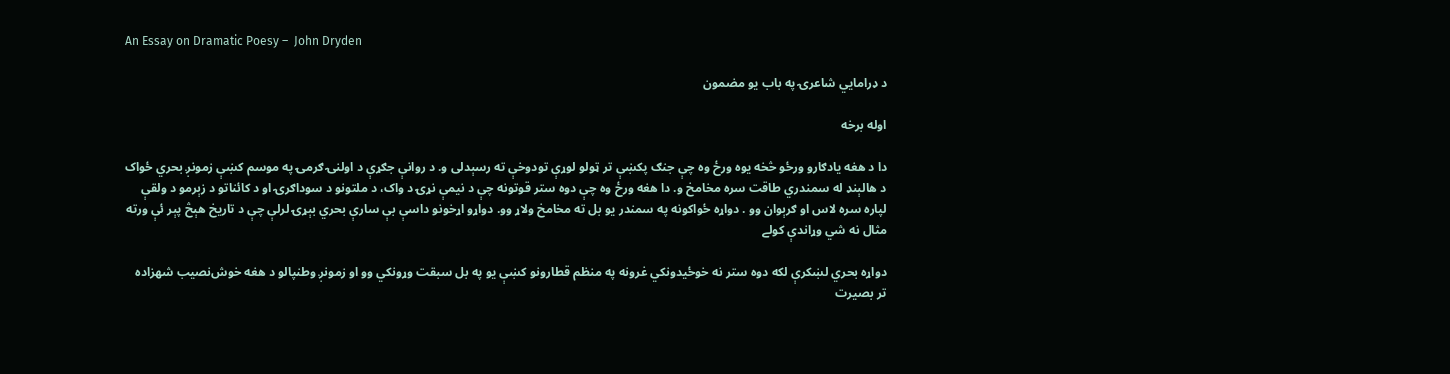An Essay on Dramatic Poesy –  John Dryden

د ډرامايي شاعرۍ په باب يو مضمون

اوله برخه

دا د هغه يادګارو ورځو څخه يوه ورځ وه چې جنګ پکښې تر ټولو لوړې تودوخې ته رسېدلی و. د روانې جګړې د اولنۍ ګرمۍ په موسم کښې زمونږ بحري ځواک د هالېنډ له سمندري طاقت سره مخامخ و. دا هغه ورځ وه چې دوه ستر قوتونه چې د نيمې نړۍ د واک، د ملتونو د سوداګرۍ او د کائناتو د زېرمو د ولقې لپاره سره لاس او ګرېوان وو . دواړه ځواکونه په سمندر يو بل ته مخامخ ولاړ وو. دواړو اړخونو داسې بې‌ سارې بحري بېړۍ لرلې چې د تاريخ هېڅ پېر ئې ورته مثال نه شي وړاندې کولے ‌

دواړه بحري لښکرې لکه دوه ستر نه خوځيدونکي غرونه په منظم قطارونو کښې يو په بل سبقت وړونکي وو او زمونږ وطنپالو د هغه خوش‌نصيب شهزاده تر بصيرت‌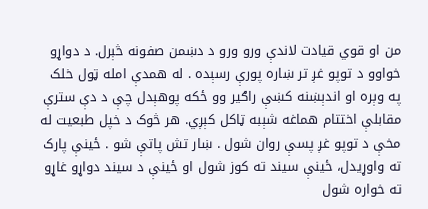من او قوي قيادت لاندې ورو ورو د دښمن صفونه څېرل. د دواړو خواوو د توپو غږ تر ښاره پورې رسېده‌ . له همدې امله ټول خلک په وېره او اندېښنه کښې راګير وو ځکه پوهېدل چې د دې سترې مقابلې اختتام هماغه شېبه ټاکل کېږي. هر څوک د خپل طبعيت له مخې د توپو غږ پسې روان شول . ښار تش پاتې شو . ځينې پارک ته واوړيدل، ځينې سيند ته کوز شول او ځينې د سيند دواړو غاړو ته خواره شول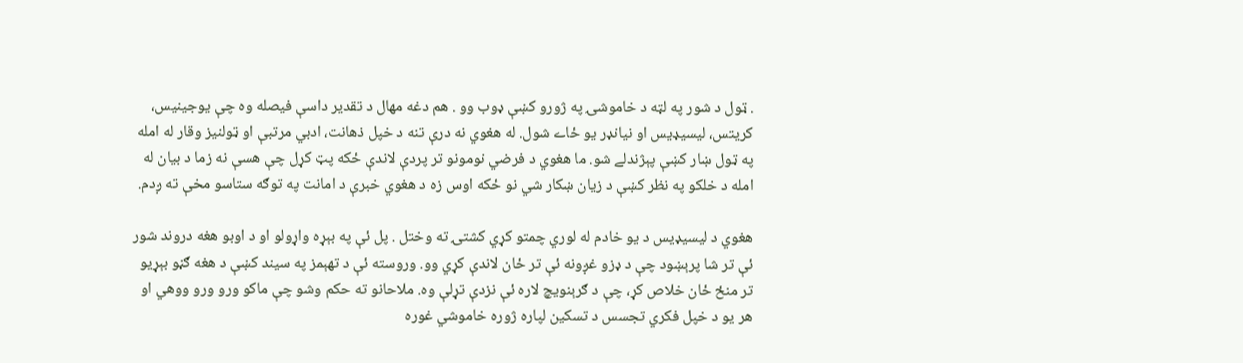. ټول د شور په لټه د خاموشۍ په ژورو کښې ډوب وو . هم دغه مهال د تقدير داسې فيصله وه چې يوجينيس، کريتس، ليسيډيس او نيانډر يو ځاے شول. له هغوي نه درې تنه د خپل ذهانت، ادبي مرتبې او ټولنيز وقار له امله په ټول ښار کښې پېژندلے شو. ما هغوي د فرضي نومونو تر پردې لاندې ځکه پټ کړل چې هسې نه زما د بيان له امله د خلکو په نظر کښې د زيان ښکار شي نو ځکه اوس زه د هغوي خبرې د امانت په توګه ستاسو مخې ته ږدم.

هغوي د ليسيډيس د يو خادم له لوري چمتو کړي کشتۍ ته وختل . پل ئې په بېړه واړولو او د اوبو هغه دروند شور ئې تر شا پرېښود چې د ډزو غږونه ئې تر ځان لاندې کړي وو. وروسته ئې د تهېمز په سيند کښې د هغه ګڼو بېړيو تر منځ ځان خلاص کړ، چې د ګرېنويچ لاره ئې نزدې تړلې وه. ملاحانو ته حکم وشو چې ماکو ورو ورو ووهي او هر يو د خپل فکري تجسس د تسکين لپاره ژوره خاموشي غوره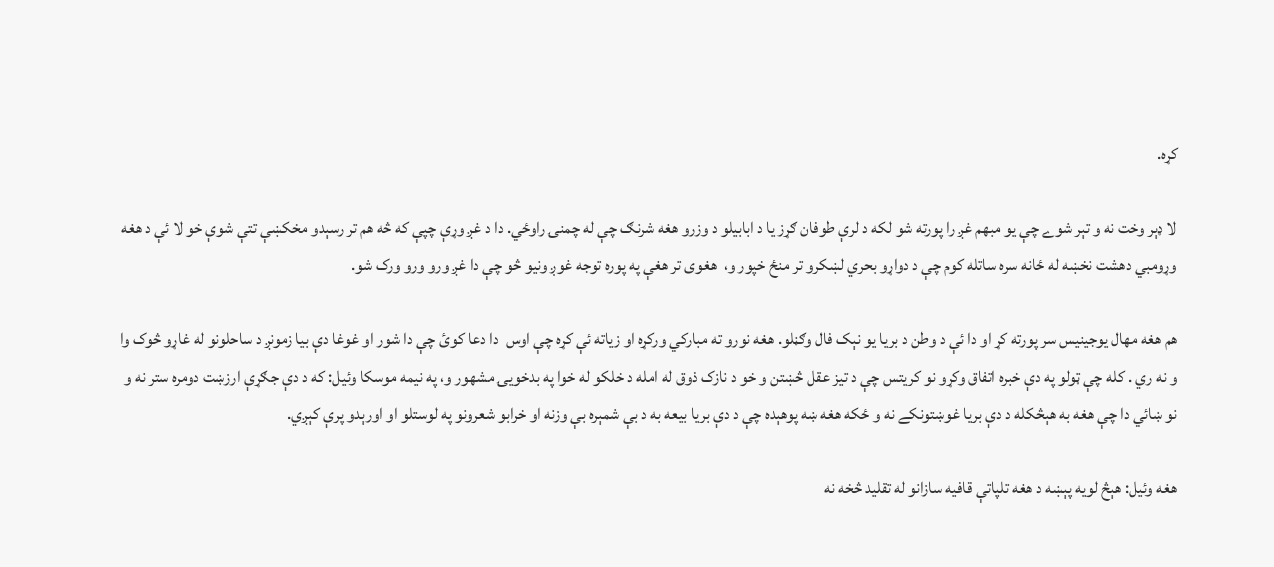کړه.

لا ډېر وخت نه و تېر شوے چې يو مبهم غږ را پورته شو لکه د لرې طوفان ګړز يا د ابابيلو د وزرو هغه شرنګ چې له چمنۍ راوځي. دا د غږ وړې چپې که څه هم تر رسېدو مخکښې تتې شوې خو لا ئې د هغه وړومبي دهشت نخښه له ځانه سره ساتله کوم چې د دواړو بحري لښکرو تر منځ خپور و،  هغوی تر هغې په پوره توجه غوږ ونيو څو چې دا غږ ورو ورو ورک شو.

هم هغه مهال يوجينيس سر پورته کړ او دا ئې د وطن د بريا يو نېک فال وګڼلو. هغه نورو ته مبارکي ورکړه او زياته ئې کړه چې اوس  دا دعا کوئ چې دا شور او غوغا دې بيا زمونږ د ساحلونو له غاړو څوک وا و نه ري . کله چې ټولو په دې خبره اتفاق وکړو نو کريتس چې د تيز عقل څښتن و خو د نازک ذوق له امله د خلکو له خوا په بدخويۍ مشهور و، په نيمه موسکا وئيل: که د دې جګړې ارزښت دومره ستر نه و نو ښائي دا چې هغه به هېڅکله د دې بريا غوښتونکے نه و ځکه هغه ښه پوهېده چې د دې بريا بيعه به د بې‌ شمېره بې‌ وزنه او خرابو شعرونو په لوستلو او اورېدو پرې کېږي.

هغه وئيل: هېڅ لويه پېښه د هغه تلپاتې قافيه‌ سازانو له تقليد څخه نه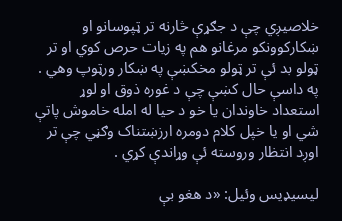خلاصيږي چې د جګړې څارنه تر ټپوسانو او ښکارکوونکو مرغانو هم په زيات حرص کوي او تر ټولو بد ئې تر ټولو مخکښې په ښکار ورټوپ وهي . په داسې حال کښې چې د غوره ذوق او لوړ استعداد خاوندان يا خو د حيا له امله خاموش پاتې شي او يا خپل کلام دومره ارزښتناک وګڼي چې تر اوږد انتظار وروسته ئې وړاندې کړي .

ليسيډيس وئيل: «د هغو بې‌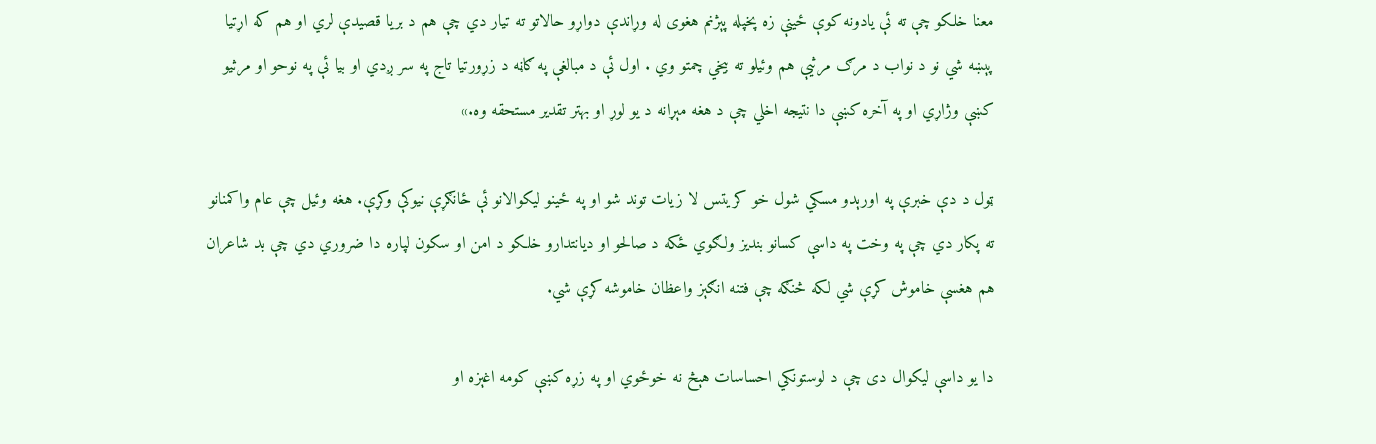معنا خلکو چې ته ئې يادونه کوې ځينې زه پخپله پېژنم هغوی له وړاندې دواړو حالاتو ته تيار دي چې هم د بريا قصيدې لري او هم که اړتيا پېښه شي نو د نواب د مرګ مرثيې هم وئيلو ته بيخي چمتو وي . اول ئې د مبالغې په ګاڼه د زړورتيا تاج په سر ږدي او بيا ئې په نوحو او مرثيو کښې وژاړي او په آخره کښې دا نتيجه اخلي چې د هغه مېړانه د يو لوړ او بهتر تقدير مستحقه وه.»

ټول د دې خبرې په اورېدو مسکي شول خو کريتس لا زيات توند شو او په ځينو ليکوالانو ئې ځانګړې نيوکې وکړې. هغه وئيل چې عام واکمنانو ته پکار دي چې په وخت په داسې کسانو بنديز ولګوي ځکه د صالحو او ديانتدارو خلکو د امن او سکون لپاره دا ضروري دي چې بد شاعران هم هغسې خاموش کړې شي لکه څنګه چې فتنه‌ انګېز واعظان خاموشه کړې شي.

دا يو داسې ليکوال دی چې د لوستونکي احساسات هېڅ نه خوځوي او په زړه کښې کومه اغېزه او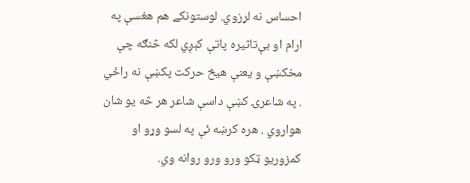احساس نه لړزوي. لوستونکے هم هغسې په ارام او بې‌تاثيره پاتې کېږي لکه څنګه چې مخکښې و يعنې هيڅ حرکت پکښې نه راځي . په شاعرۍ کښې داسې شاعر هر څه يو شان هواروي . هره کرښه ئې په لسو وړو او کمزوريو ټکو ورو ورو روانه وي.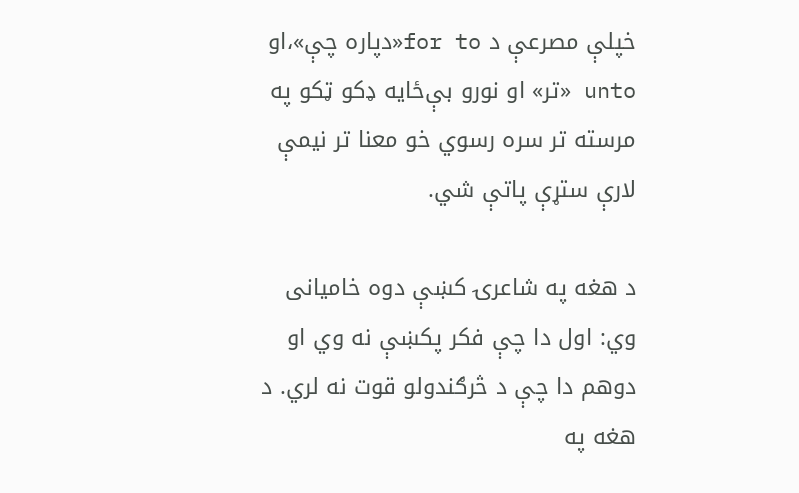خپلې مصرعې د for to«دپاره چې»،او unto «تر» او نورو بې‌ځايه ډکو ټکو په مرسته تر سره رسوي خو معنا تر نيمې لارې ستړې پاتې شي.

د هغه په شاعرۍ کښې دوه خاميانی وي: اول دا چې فکر پکښې نه وي او دوهم دا چې د څرګندولو قوت نه لري. د هغه په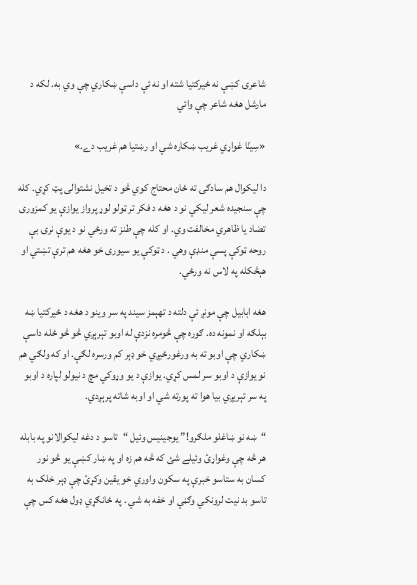شاعرۍ کښې نه ځيرکتيا شته او نه ئې داسې ښکاري چې وي به. لکه د مارشل هغه شاعر چې وائي

«سِينّا غواړي غريب ښکاره شي او رښتيا هم غريب دے.»

دا ليکوال هم سادګۍ ته ځان محتاج کوي څو د تخيل نشتوالی پټ کړي. کله چې سنجيده شعر ليکي نو د هغه د فکر تر ټولو لوړ پرواز يوازې يو کمزوری تضاد يا ظاهري مخالفت وي. او کله چې طنز ته ورځي نو د يوې نرۍ بې‌ روحه ټوکې پسې منډې وهي . د ټوکې يو سيوری خو هغه هم ترې تښتي او هېڅکله په لاس نه ورځي.

هغه ابابيل چې مونږ ئې دلته د تهېمز سيند په سر وينو د هغه د ځيرکتيا ښه بېلګه او نمونه ده. ګوره چې څومره نزدې له اوبو تېرېږي څو څو ځله داسې ښکاري چې اوبو ته به ورغورځيږي خو ډېر کم ورسره لګې. او که ولګي هم نو يوازې د اوبو سر لمس کړي. يوازې د يو وړوکي مچ د نيولو لپاره د اوبو په سر تېریږي بيا هوا ته پورته شي او اوبه شاته پرېږدي.

“ښه نو ښاغلو ملګرو!” يوجينيس وئيل “تاسو د دغه ليکوالانو په بابله هر څه چې وغواړئ وئيلے شئ که څه هم زه او په ښار کښې يو څو نور کسان به ستاسو خبرې په سکون واوري خو يقين وکړئ چې ډېر خلک به تاسو بد نيت لرونکي وګڼي او خفه به شي . په ځانګړي ډول هغه کس چې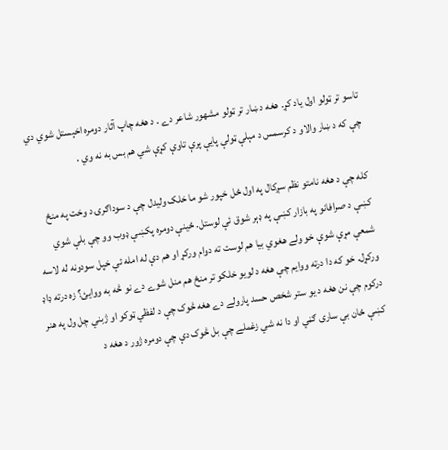تاسو تر ټولو اول ياد کړ. هغه د ښار تر ټولو مشهور شاعر دے . د هغه چاپ آثار دومره اخېستل شوي دي چې که د ښار والاو د کرسمس د مېلې ټولې پايې پرې تاوې کړې شي هم بس به نه وي .

کله چې د هغه نامتو نظم سږکال په اول ځل خپور شو ما خلک وليدل چې د سوداګرۍ د وخت په منځ کښې د صرافانو په بازار کښې په ډېر شوق ئې لوستل. ځينې دومره پکښې ډوب وو چې بلې شوي شمعې مړې شوې خو ولے هغوي بيا هم لوست ته دوام ورکړ او هم دې له امله ئې خپل سودونه له لاسه ورکړل. خو که دا درته ووايم چې هغه د لويو خلکو تر منځ هم منل شوے دے نو څه به ووايئ؟ زه درته ډاډ درکوم چې نن هغه د يو ستر شخص حسد پارولے دے هغه څوک چې د لفظي ټوکو او ژبني چل ول په هنر کښې ځان بې‌ ساری ګڼي او دا نه شي زغملے چې بل څوک دې چې دومره ژور د هغه د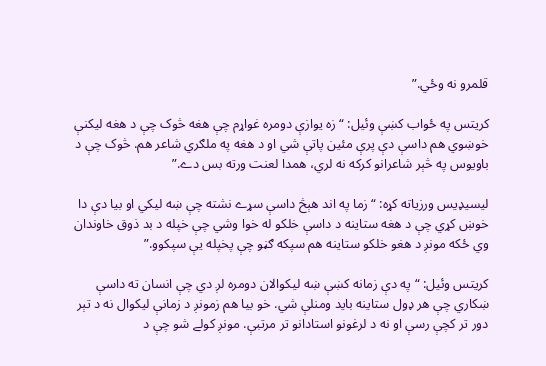قلمرو نه وځي.”

کريتس په ځواب کښې وئيل: “زه يوازې دومره غواړم چې هغه څوک چې د هغه ليکنې خوښوي هم داسې دې پرې مئين پاتې شي او د هغه په ملګري شاعر هم. څوک چې د باويوس په څېر شاعرانو کرکه نه لري، همدا لعنت ورته بس دے.”

ليسيډيس ورزياته کړه: “زما په اند هېڅ داسې سړے نشته چې ښه ليکي او بيا دې دا خوښ کړي چې د هغه ستاينه د داسې خلکو له خوا وشي چې خپله د بد ذوق خاوندان وي ځکه مونږ د هغو خلکو ستاينه هم سپکه ګڼو چې پخپله يې سپکوو.”

کريتس وئيل: “په دې زمانه کښې ښه ليکوالان دومره لږ دي چې انسان ته داسې ښکاري چې هر ډول ستاينه بايد ومنلې شي. خو بيا هم زمونږ د زمانې ليکوال نه د تېر دور تر کچې رسې او نه د لرغونو استادانو تر مرتبې. مونږ کولے شو چې د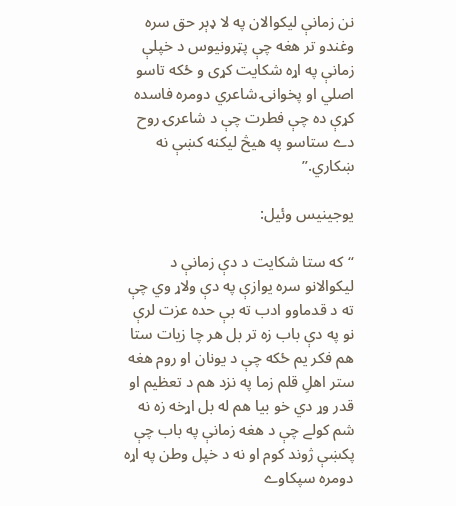نن زمانې ليکوالان په لا ډېر حق سره وغندو تر هغه چې پټرونيوس د خپلې زمانې په اړه شکايت کړی و ځکه تاسو اصلي او پخوانۍ شاعري دومره فاسده کړې ده چې فطرت چې د شاعرۍ روح دے ستاسو په هيڅ ليکنه کښې نه ښکاري.”

يوجينيس وئيل:

“که ستا شکايت د دې زمانې د ليکوالانو سره يوازې په دې ولاړ وي چې ته د قدماوو ادب ته بې‌ حده عزت لرې نو په دې باب زه تر بل هر چا زيات ستا هم فکر يم ځکه چې د يونان او روم هغه ستر اهلِ قلم زما په نزد هم د تعظيم او قدر وړ دي خو بيا هم له بل اړخه زه نه شم کولے چې د هغه زمانې په باب چې پکښې ژوند کوم او نه د خپل وطن په اړه دومره سپکاوے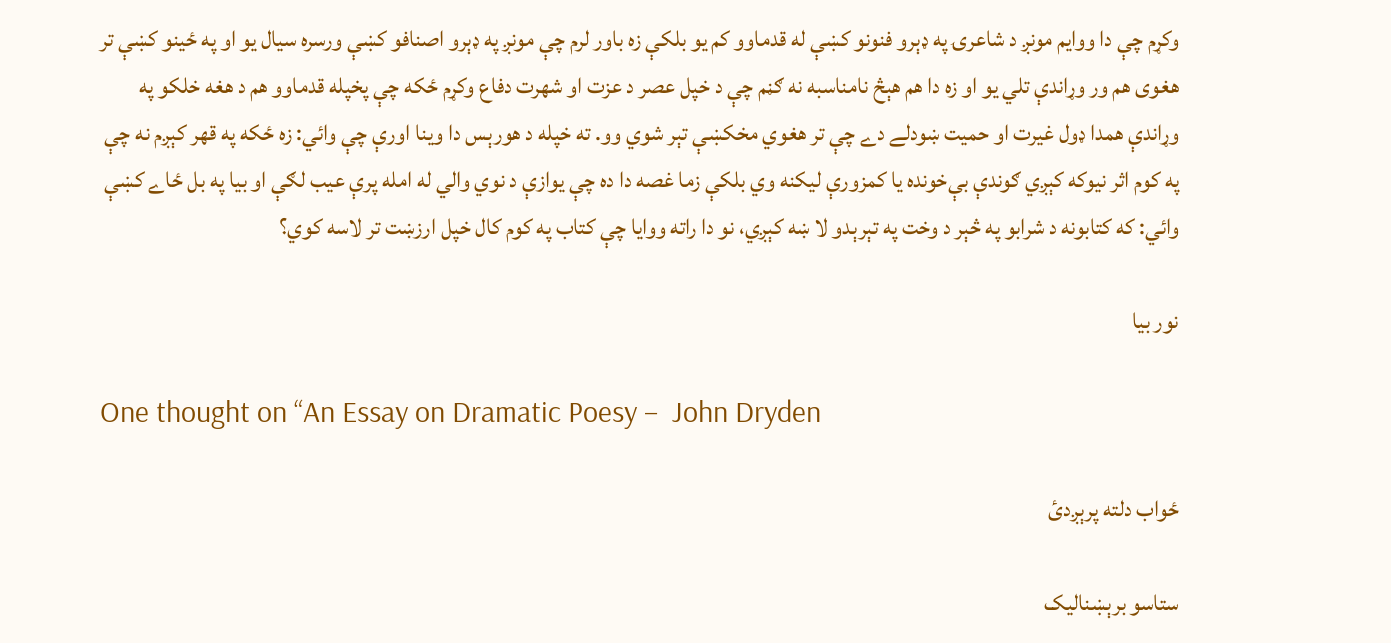وکړم چې دا ووايم مونږ د شاعرۍ په ډېرو فنونو کښې له قدماوو کم يو بلکې زه باور لرم چې مونږ په ډېرو اصنافو کښې ورسره سيال يو او په ځينو کښې تر هغوی هم ور وړاندې تلي يو او زه دا هم هېڅ نامناسبه نه ګڼم چې د خپل عصر د عزت او شهرت دفاع وکړم ځکه چې پخپله قدماوو هم د هغه خلکو په وړاندې همدا ډول غيرت او حمیت ښودلے دے چې تر هغوي مخکښې تېر شوي وو. ته خپله د هورېس دا وينا اورې چې وائي: زه ځکه په قهر کېږم نه چې په کوم اثر نيوکه کېږي ګوندې بې‌خونده يا کمزورې ليکنه وي بلکې زما غصه دا ده چې يوازې د نوي والي له امله پرې عيب لګې او بيا په بل ځاے کښې وائي: که کتابونه د شرابو په څېر د وخت په تېرېدو لا ښه کېږي، نو دا راته ووايا چې کتاب په کوم کال خپل ارزښت تر لاسه کوي؟

نور بيا

One thought on “An Essay on Dramatic Poesy –  John Dryden

ځواب دلته پرېږدئ

ستاسو برېښناليک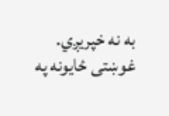به نه خپريږي. غوښتى ځایونه په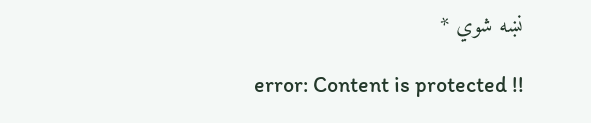نښه شوي *

error: Content is protected !!